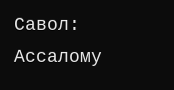Савол: Ассалому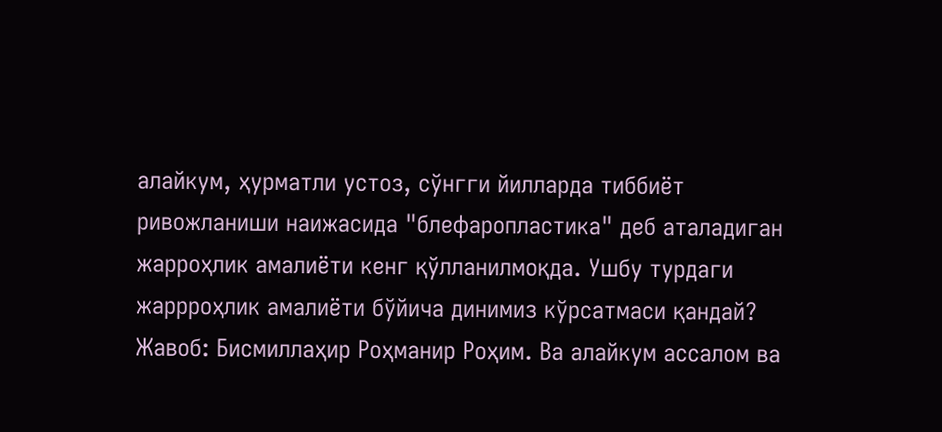алайкум, ҳурматли устоз, сўнгги йилларда тиббиёт ривожланиши наижасида "блефаропластика" деб аталадиган жарроҳлик амалиёти кенг қўлланилмоқда. Ушбу турдаги жаррроҳлик амалиёти бўйича динимиз кўрсатмаси қандай?
Жавоб: Бисмиллаҳир Роҳманир Роҳим. Ва алайкум ассалом ва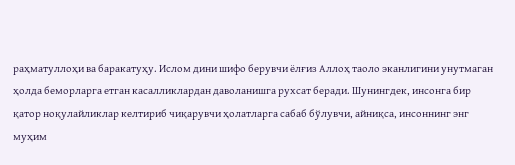раҳматуллоҳи ва баракатуҳу. Ислом дини шифо берувчи ёлғиз Аллоҳ таоло эканлигини унутмаган ҳолда беморларга етган касалликлардан даволанишга рухсат беради. Шунингдек, инсонга бир қатор ноқулайликлар келтириб чиқарувчи ҳолатларга сабаб бўлувчи, айниқса, инсоннинг энг муҳим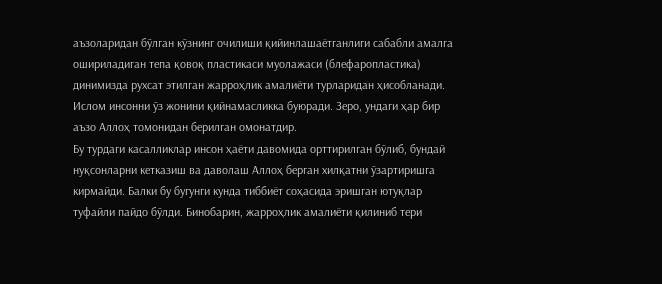аъзоларидан бўлган кўзнинг очилиши қийинлашаётганлиги сабабли амалга ошириладиган тепа қовоқ пластикаси муолажаси (блефаропластика) динимизда рухсат этилган жарроҳлик амалиёти турларидан ҳисобланади.
Ислом инсонни ўз жонини қийнамасликка буюради. Зеро, ундаги ҳар бир аъзо Аллоҳ томонидан берилган омонатдир.
Бу турдаги касалликлар инсон ҳаёти давомида орттирилган бўлиб, бундай нуқсонларни кетказиш ва даволаш Аллоҳ берган хилқатни ўзартиришга кирмайди. Балки бу бугунги кунда тиббиёт соҳасида эришган ютуқлар туфайли пайдо бўлди. Бинобарин, жарроҳлик амалиёти қилиниб тери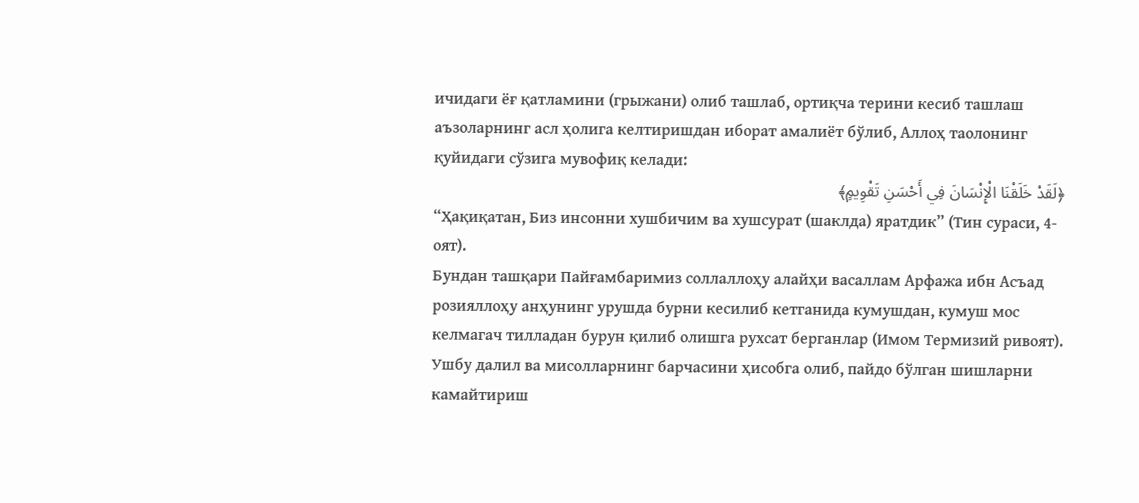ичидаги ёғ қатламини (грыжани) олиб ташлаб, ортиқча терини кесиб ташлаш аъзоларнинг асл ҳолига келтиришдан иборат амалиёт бўлиб, Аллоҳ таолонинг қуйидаги сўзига мувофиқ келади:
﴿لَقَدْ خَلَقْنَا الْإِنْسَانَ فِي أَحْسَنِ تَقْوِيمٍ﴾
“Ҳақиқатан, Биз инсонни хушбичим ва хушсурат (шаклда) яратдик” (Тин сураси, 4-оят).
Бундан ташқари Пайғамбаримиз соллаллоҳу алайҳи васаллам Арфажа ибн Асъад розияллоҳу анҳунинг урушда бурни кесилиб кетганида кумушдан, кумуш мос келмагач тилладан бурун қилиб олишга рухсат берганлар (Имом Термизий ривоят).
Ушбу далил ва мисолларнинг барчасини ҳисобга олиб, пайдо бўлган шишларни камайтириш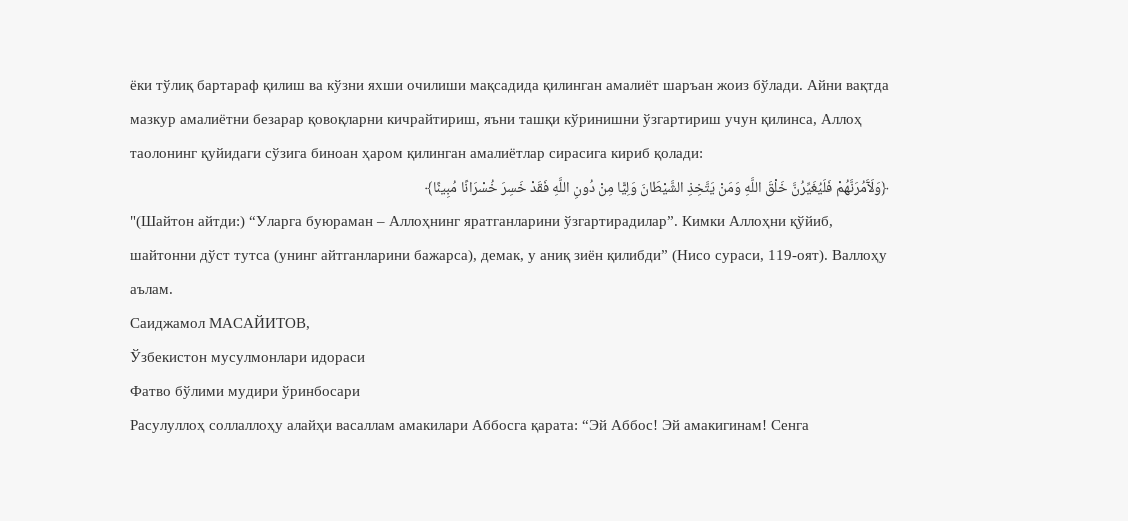ёки тўлиқ бартараф қилиш ва кўзни яхши очилиши мақсадида қилинган амалиёт шаръан жоиз бўлади. Айни вақтда мазкур амалиётни безарар қовоқларни кичрайтириш, яъни ташқи кўринишни ўзгартириш учун қилинса, Аллоҳ таолонинг қуйидаги сўзига биноан ҳаром қилинган амалиётлар сирасига кириб қолади:
﴿وَلَآَمُرَنَّهُمْ فَلَيُغَيِّرُنَّ خَلْقَ اللَّهِ وَمَنْ يَتَّخِذِ الشَّيْطَانَ وَلِيًّا مِنْ دُونِ اللَّهِ فَقَدْ خَسِرَ خُسْرَانًا مُبِينًا﴾
"(Шайтон айтди:) “Уларга буюраман – Аллоҳнинг яратганларини ўзгартирадилар”. Кимки Аллоҳни қўйиб, шайтонни дўст тутса (унинг айтганларини бажарса), демак, у аниқ зиён қилибди” (Нисо сураси, 119-оят). Валлоҳу аълам.
Саиджамол МАСАЙИТОВ,
Ўзбекистон мусулмонлари идораси
Фатво бўлими мудири ўринбосари
Расулуллоҳ соллаллоҳу алайҳи васаллам амакилари Аббосга қарата: “Эй Аббос! Эй амакигинам! Сенга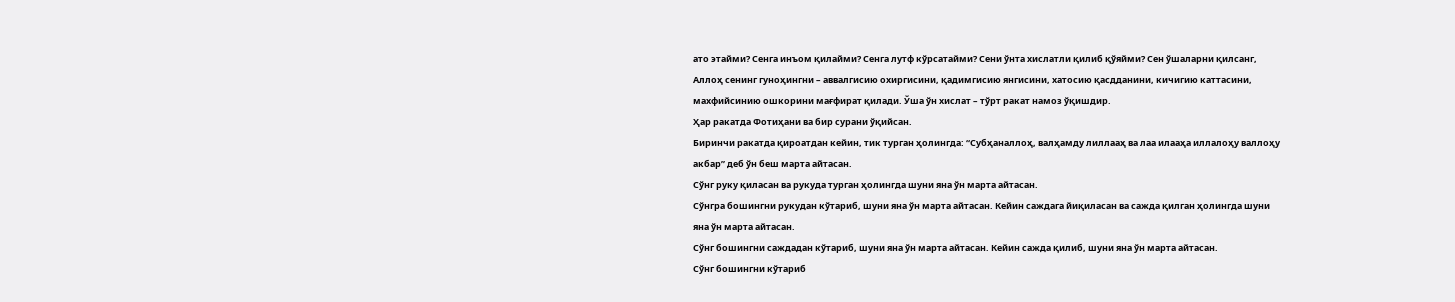ато этайми? Сенга инъом қилайми? Сенга лутф кўрсатайми? Сени ўнта хислатли қилиб қўяйми? Сен ўшаларни қилсанг, Аллоҳ сенинг гуноҳингни – аввалгисию охиргисини, қадимгисию янгисини, хатосию қасдданини, кичигию каттасини, махфийсинию ошкорини мағфират қилади. Ўша ўн хислат – тўрт ракат намоз ўқишдир.
Ҳар ракатда Фотиҳани ва бир сурани ўқийсан.
Биринчи ракатда қироатдан кейин, тик турган ҳолингда: “Субҳаналлоҳ, валҳамду лиллааҳ ва лаа илааҳа иллалоҳу валлоҳу акбар” деб ўн беш марта айтасан.
Сўнг руку қиласан ва рукуда турган ҳолингда шуни яна ўн марта айтасан.
Сўнгра бошингни рукудан кўтариб, шуни яна ўн марта айтасан. Кейин саждага йиқиласан ва сажда қилган ҳолингда шуни яна ўн марта айтасан.
Сўнг бошингни саждадан кўтариб, шуни яна ўн марта айтасан. Кейин сажда қилиб, шуни яна ўн марта айтасан.
Сўнг бошингни кўтариб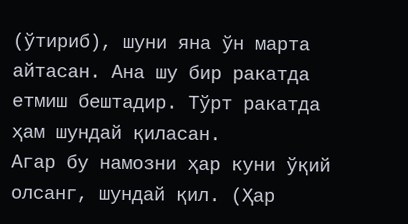(ўтириб), шуни яна ўн марта айтасан. Ана шу бир ракатда етмиш бештадир. Тўрт ракатда ҳам шундай қиласан.
Агар бу намозни ҳар куни ўқий олсанг, шундай қил. (Ҳар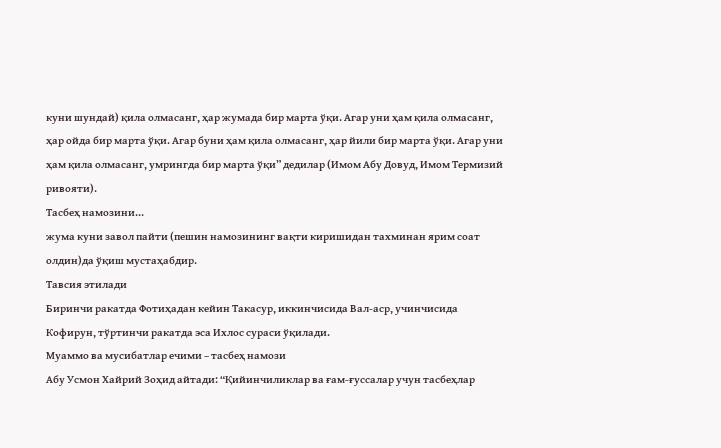куни шундай) қила олмасанг, ҳар жумада бир марта ўқи. Агар уни ҳам қила олмасанг, ҳар ойда бир марта ўқи. Агар буни ҳам қила олмасанг, ҳар йили бир марта ўқи. Агар уни ҳам қила олмасанг, умрингда бир марта ўқи” дедилар (Имом Абу Довуд, Имом Термизий ривояти).
Тасбеҳ намозини...
жума куни завол пайти (пешин намозининг вақти киришидан тахминан ярим соат олдин)да ўқиш мустаҳабдир.
Тавсия этилади
Биринчи ракатда Фотиҳадан кейин Такасур, иккинчисида Вал-аср, учинчисида Кофирун, тўртинчи ракатда эса Ихлос сураси ўқилади.
Муаммо ва мусибатлар ечими – тасбеҳ намози
Абу Усмон Хайрий Зоҳид айтади: “Қийинчиликлар ва ғам-ғуссалар учун тасбеҳлар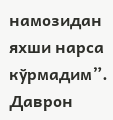намозидан яхши нарса кўрмадим”.
Даврон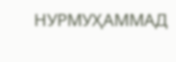НУРМУҲАММАД